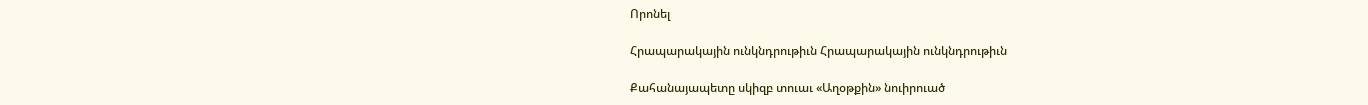Որոնել

Հրապարակային ունկնդրութիւն Հրապարակային ունկնդրութիւն

Քահանայապետը սկիզբ տուաւ «Աղօթքին» նուիրուած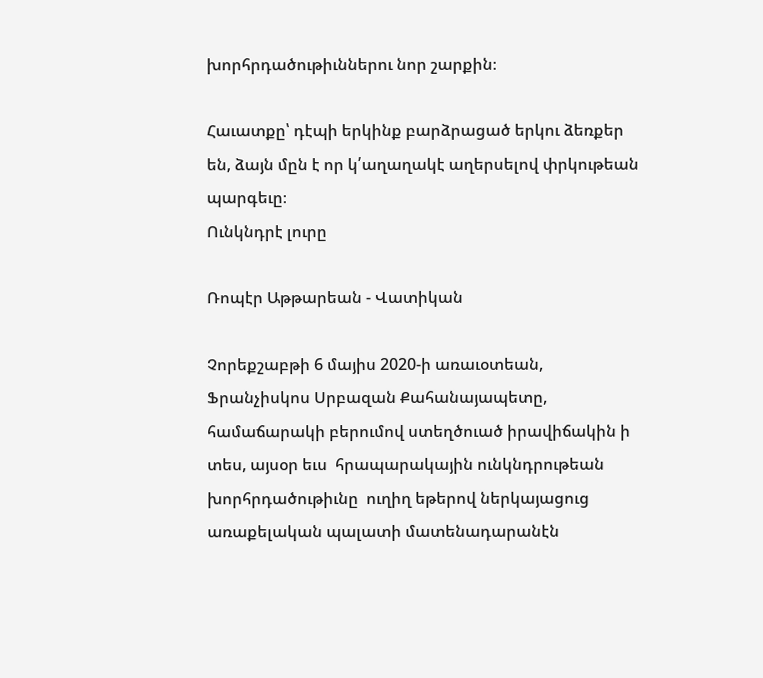խորհրդածութիւններու նոր շարքին։

Հաւատքը՝ դէպի երկինք բարձրացած երկու ձեռքեր են, ձայն մըն է որ կ՛աղաղակէ աղերսելով փրկութեան պարգեւը։
Ունկնդրէ լուրը

Ռոպէր Աթթարեան - Վատիկան

Չորեքշաբթի 6 մայիս 2020-ի առաւօտեան, Ֆրանչիսկոս Սրբազան Քահանայապետը, համաճարակի բերումով ստեղծուած իրավիճակին ի տես, այսօր եւս  հրապարակային ունկնդրութեան խորհրդածութիւնը  ուղիղ եթերով ներկայացուց առաքելական պալատի մատենադարանէն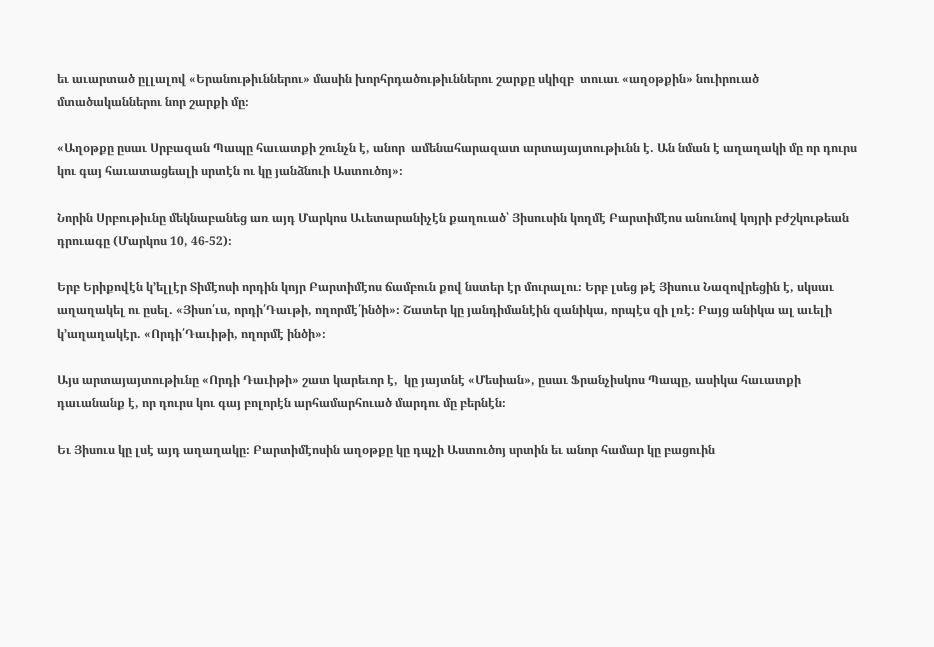եւ աւարտած ըլլալով «Երանութիւններու» մասին խորհրդածութիւններու շարքը սկիզբ  տուաւ «աղօթքին» նուիրուած մտածականներու նոր շարքի մը։

«Աղօթքը ըսաւ Սրբազան Պապը հաւատքի շունչն է, անոր  ամենահարազատ արտայայտութիւնն է. Ան նման է աղաղակի մը որ դուրս կու գայ հաւատացեալի սրտէն ու կը յանձնուի Աստուծոյ»։

Նորին Սրբութիւնը մեկնաբանեց առ այդ Մարկոս Աւետարանիչէն քաղուած՝ Յիսուսին կողմէ Բարտիմէոս անունով կոյրի բժշկութեան դրուագը (Մարկոս 10, 46-52)։

Երբ Երիքովէն կ’ելլէր Տիմէոսի որդին կոյր Բարտիմէոս ճամբուն քով նստեր էր մուրալու։ Երբ լսեց թէ Յիսուս Նազովրեցին է, սկսաւ աղաղակել ու ըսել. «Յիսո՛ւս, որդի՛Դաւթի, ողորմէ՛ինծի»։ Շատեր կը յանդիմանէին զանիկա, որպէս զի լռէ։ Բայց անիկա ալ աւելի կ’աղաղակէր. «Որդի՛Դաւիթի, ողորմէ ինծի»։

Այս արտայայտութիւնը «Որդի Դաւիթի» շատ կարեւոր է,  կը յայտնէ «Մեսիան», ըսաւ Ֆրանչիսկոս Պապը, ասիկա հաւատքի դաւանանք է, որ դուրս կու գայ բոլորէն արհամարհուած մարդու մը բերնէն։

Եւ Յիսուս կը լսէ այդ աղաղակը։ Բարտիմէոսին աղօթքը կը դպչի Աստուծոյ սրտին եւ անոր համար կը բացուին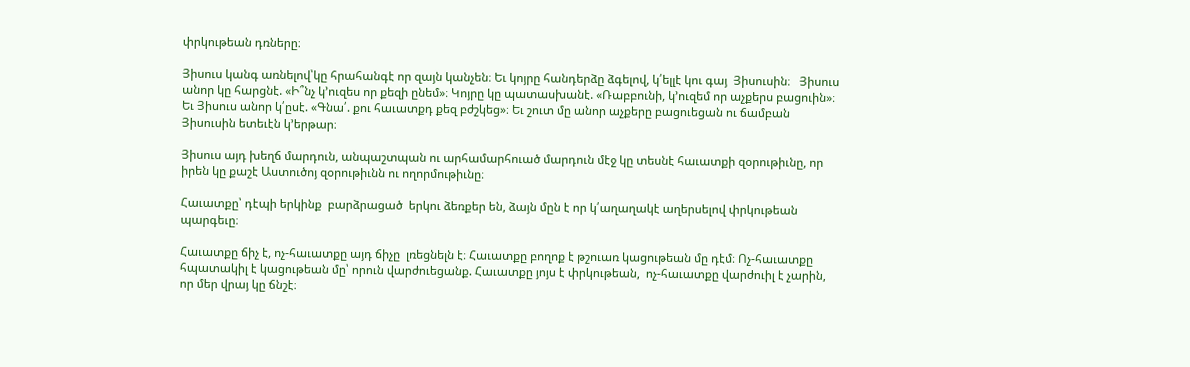փրկութեան դռները։

Յիսուս կանգ առնելով՝կը հրահանգէ որ զայն կանչեն։ Եւ կոյրը հանդերձը ձգելով, կ՛ելլէ կու գայ  Յիսուսին։   Յիսուս անոր կը հարցնէ. «Ի՞նչ կ’ուզես որ քեզի ընեմ»։ Կոյրը կը պատասխանէ. «Ռաբբունի, կ’ուզեմ որ աչքերս բացուին»։ Եւ Յիսուս անոր կ՛ըսէ. «Գնա՛. քու հաւատքդ քեզ բժշկեց»։ Եւ շուտ մը անոր աչքերը բացուեցան ու ճամբան Յիսուսին ետեւէն կ’երթար։

Յիսուս այդ խեղճ մարդուն, անպաշտպան ու արհամարհուած մարդուն մէջ կը տեսնէ հաւատքի զօրութիւնը, որ իրեն կը քաշէ Աստուծոյ զօրութիւնն ու ողորմութիւնը։

Հաւատքը՝ դէպի երկինք  բարձրացած  երկու ձեռքեր են, ձայն մըն է որ կ՛աղաղակէ աղերսելով փրկութեան պարգեւը։

Հաւատքը ճիչ է, ոչ-հաւատքը այդ ճիչը  լռեցնելն է։ Հաւատքը բողոք է թշուառ կացութեան մը դէմ։ Ոչ-հաւատքը հպատակիլ է կացութեան մը՝ որուն վարժուեցանք. Հաւատքը յոյս է փրկութեան,  ոչ-հաւատքը վարժուիլ է չարին, որ մեր վրայ կը ճնշէ։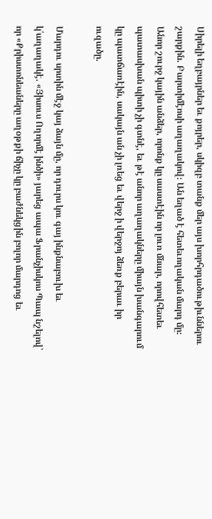Սիրելի եղբայրներ եւ քոյրեր, սկիզբ տանք մեր այս խորհրդածութիւններու շարքին. Բարտիմէոսի աղաղակով։ Ան եղած է հետեւողական մարդ մը։ Անոր շուրջ կային անձեր, որոնք կը սաստէին որ լուռ մնար, որովհետեւ պատասխան պիտի չի գտնէ, եւ թէ անոր աղաղակները միայն խանգարում կը պատճառէին, սակայն ան չի լռեց եւ վերջ ի վերջոյ ձեռք բերաւ իր ուզածը.

Մարդու սրտին մէջ կայ ձայն մը, որ դուրս կու գայ ինքնաբուխ եւ կ՛աղաղակէ. «Յիսուս Ողորմէ ինծի» յարեց ապա Ֆրանչիսկոս Պապ նշելով՝ որ «Քրիստոնեաները աղօթքի ճիչը կը բաժնեկցին բոլոր մարդոց եւ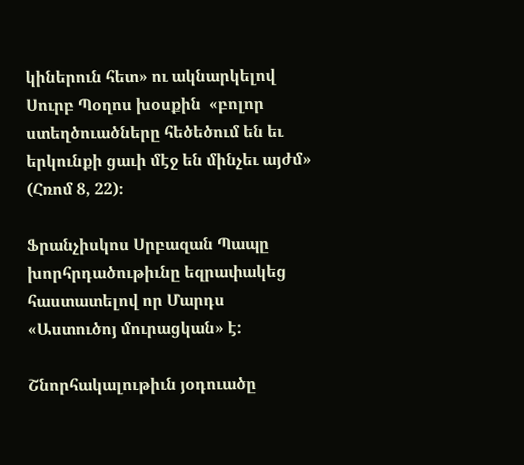կիներուն հետ» ու ակնարկելով  Սուրբ Պօղոս խօսքին  «բոլոր ստեղծուածները հեծեծում են եւ երկունքի ցաւի մէջ են մինչեւ այժմ» (Հռոմ 8, 22)։

Ֆրանչիսկոս Սրբազան Պապը խորհրդածութիւնը եզրափակեց հաստատելով որ Մարդս  «Աստուծոյ մուրացկան» է:

Շնորհակալութիւն յօդուածը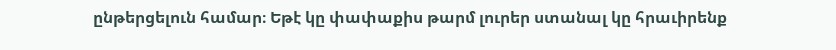ընթերցելուն համար։ Եթէ կը փափաքիս թարմ լուրեր ստանալ կը հրաւիրենք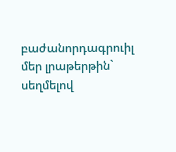բաժանորդագրուիլ մեր լրաթերթին` սեղմելով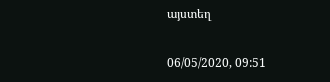այստեղ

06/05/2020, 09:51